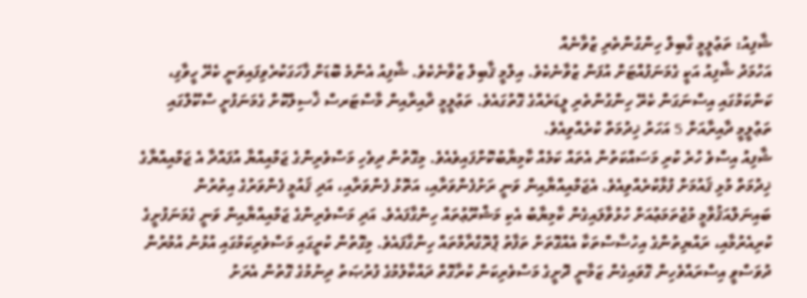ޝާފިއު: ތަޢުލީމީ ގާބިލް ހިންގުންތެރި ޒުވާނެއް
އަހުމަދު ޝާފިއު އަކީ ގެމަނަފުއްޓަށް އުފަން ޒުވާނެކެވެ. އިލްމީ ޤާބިލް ޒުވާނެކެވެ. ޝާފިއު އެންމެ ބޮޑަށް ފާހަގަކުރެވިފައިވަނީ ކެރޭ ހީވާގި، ކަންކަމުގައި އިސްނަގަން ކެރޭ ހިންގުންތެރި ލީޑަރެއްގެ ގޮތުގައެވެ. ތަޢުލީމީ ދާއިރާއިން މާސްޓަރސް ޚާސިލްކޮށް ގެމަނަފުށީ ސްކޫލްގައި ތަޢުލީމީ ދާއިރާއަށް 5 އަހަރު ޚިދުމަތް ކުރެއްވިއެވެ.
ޝާފިއު އިސްވެ ހުރެ ކުރި މަސައްކަތުން އެތައް ކަމެއް ކާމިޔާބުކޮށްފައިވެއެވެ. މިގޮތުން ދިވެހި މަސްވެރިންގެ ޖަމްއިއްޔާ އުފައްދާ އެ ޖަމްއިއްޔާގެ ޚިދުމަތް މުޅި ޤައުމަށް ފުޅާކުރެއްވިއެވެ. އެޖަމްއިއްޔާއިން ވަނީ ރަށުފެންވަރާއި، އަތޮޅު ފެންވަރާއި، އަދި ޤައުމީ ފެންވަރުގެ އިތުރުން ބައިނަލްއަޤުވާމީ މުޖުތަމަޢުއަށް ހުޅުވާލައިގެން ކާމިޔާބު އެކި މަޝްރޫޢުތައް ހިންގާފައެވެ. އަދި މަސްވެރިންގެ ޖަމްއިއްޔާއިން ވަނީ ގެމަނަފުށީގެ ކުރިއެރުމާއި، ރައްޔިތުންގެ އިހުސާސްތަކާ އެއްގޮތަށް ތަފާތު ޕްރޮގްރާމްތައް ހިންގާފައެވެ. މިގޮތުން ކުރީގައި މަސްވެރިކަމުގައި އުޅުނު އުމުރުން ދުވަސްވީ އިސްރައްވެހިން ގޮވައިގެން ޒަމާނީ ދޮށީގެ މަސްވެރިކަން ކުރާގޮތް ދައްކާލުމުގެ ފުރުޞަތު ދިނުމުގެ ގޮތުން އެރަށު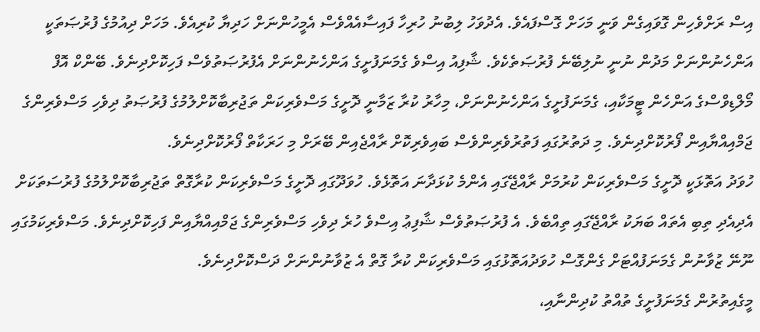އިސް ރަށްވެހިން ގޮވައިގެން ވަނީ މަހަށް ގޮސްފައެވެ. އެދުވަހު ލިބުނު ހުރިހާ ފައިސާއެއްވެސް އެމީހުންނަށް ހަދިޔާ ކުރިއެވެ. މަހަށް ދިއުމުގެ ފުރުޞަތަކީ އަންހެނުންނަށް މަދުން ނުނީ ނުލިބޭނެ ފުރުޞަތެކެވެ. ޝާފިއު އިސްވެ ގެމަނަފުށީގެ އަންހެނުންނަށް އެފުރުޞަތުވެސް ފަހިކޮށްދިނެވެ. ބޭންކް އޮފް މޯލްޑިވްސްގެ އަންހެން ޓީމަކާއި، ގެމަނަފުށީގެ އަންހެނުންނަށް، މިހާރު ކުރާ ޒަމާނީ ދޮށީގެ މަސްވެރިކަން ތަޖުރިބާކޮށްލުމުގެ ފުރުޞަތު ދިވެހި މަސްވެރިންގެ ޖަމްއިއްޔާއިން ފޯރުކޮށްދިނެވެ. މި ދަތުރުގައި ފަތުރުވެރިންވެސް ބައިވެރިކޮށް ރާއްޖެއިން ބޭރަށް މި ހަރަކާތް ފޯރުކޮށްދިނެވެ.
ހުވަދު އަތޮޅަކީ ދޮށީގެ މަސްވެރިކަން ކުރުމަށް ރާއްޖޭގައި އެންމެ ކުޅަދާނަ އަތޮޅެވެ. ހުވަދޫގައި ދޮށީގެ މަސްވެރިކަން ކުރާގޮތް ތަޖުރިބާކޮށްލުމުގެ ފުރުސަތަކަށް އެދިއެދި ތިބި އެތައް ބަޔަކު ރާއްޖޭގައި ތިއްބެވެ. އެ ފުރުޞަތުވެސް ޝާފިޢު އިސްވެ ހުރެ ދިވެހި މަސްވެރިންގެ ޖަމްއިއްޔާއިން ފަހިކޮށްދިނެވެ. މަސްވެރިކަމުގައި ނޫނޭ ޒުވާނުން ގެމަނަފުއްޓަށް ގެންގޮސް ހުވަދުއަތޮޅުގައި މަސްވެރިކަން ކުރާ ގޮތް އެ ޒުވާނުންނަށް ދަސްކޮށްދިނެވެ.
މީގެއިތުރުން ގެމަނަފުށީގެ ތުއްތު ކުދިންނާއި،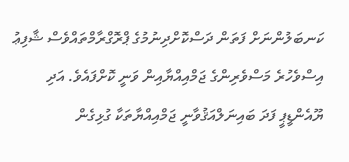ކަނބަލުންނަށް ފަތަން ދަސްކޮށްދިނުމުގެ ޕްރޮގްރާމްތައްވެސް ޝާފިޢު އިސްވެހުރެ މަސްވެރިންގެ ޖަމްއިއްޔާއިން ވަނީ ކޮށްފައެވެ. އަދި ޔޫއެންޑީޕީ ފަދަ ބައިނަލްއަޤުވާނީ ޖަމްއިއްޔާތަކާ ގުޅިގެން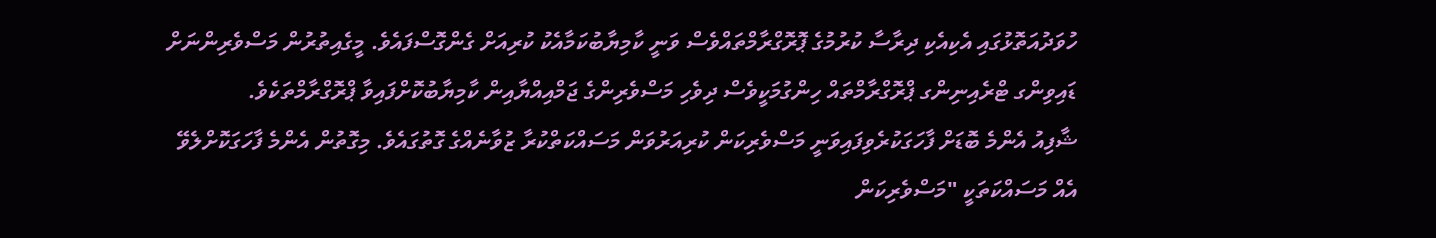ހުވަދުއަތޮޅުގައި އެކިއެކި ދިރާސާ ކުރުމުގެ ޕޮރޮގްރާމްތައްވެސް ވަނީ ކާމިޔާބުކަމާއެކު ކުރިއަށް ގެންގޮސްފައެވެ. މީގެއިތުރުން މަސްވެރިންނަށް ޑައިވިންގ ޓްރެއިނިންގ ޕްރޮގްރާމްތައް ހިންގުމަކީވެސް ދިވެހި މަސްވެރިންގެ ޖަމްއިއްޔާއިން ކާމިޔާބުކޮށްފައިވާ ޕްރޮގްރާމްތަކެވެ.
ޝާފިއު އެންމެ ބޮޑަށް ފާހަގަކުރެވިފައިވަނީ މަސްވެރިކަން ކުރިއަރުވަން މަސައްކަތްކުރާ ޒުވާނެއްގެ ގޮތުގައެވެ. މިގޮތުން އެންމެ ފާހަގަކޮށްލެވޭ އެއް މަސައްކަތަކީ "މަސްވެރިކަން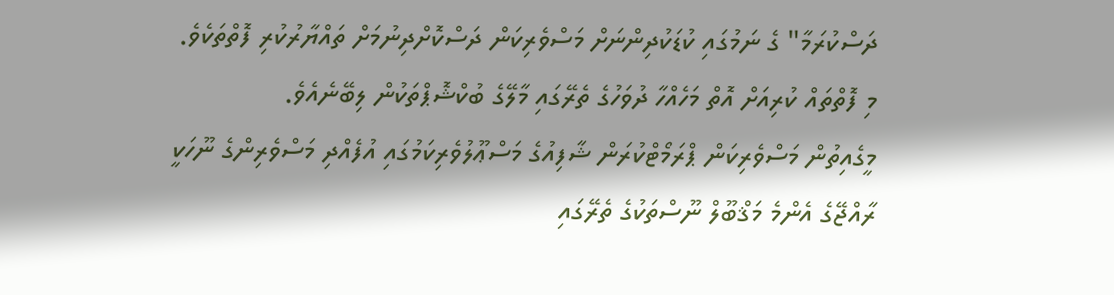ދަސްކުރަމާ" ގެ ނަމުގައި ކުޑަކުދިންނަށް މަސްވެރިކަން ދަސްކޮށްދިނުމަށް ތައްޔާރުކުރި ފޮތްތަކެވެ. މި ފޮތްތައް ކުރިއަށް އޮތް މަހެއްހާ ދުވަހުގެ ތެރޭގައި މާލޭގެ ބުކްޝޮޕްތަކުން ލިބޭނެއެވެ.
މީގެއިތުން މަސްވެރިކަން ޕްރަމޯޓްކުރަން ޝާފިއުގެ މަސްޢޫލުވެރިކަމުގައި އުފެއްދި މަސްވެރިންގެ ނޫހަކީ ރާއްޖޭގެ އެންމެ މަޤްބޫލް ނޫސްތަކުގެ ތެރޭގައި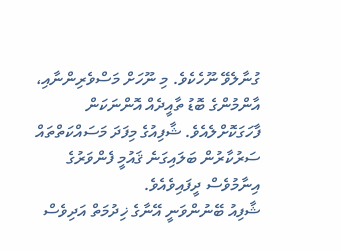ގުނާލެވޭ ނޫހެކެވެ. މި ނޫހަށް މަސްވެރިންނާއި، އާންމުންގެ ބޮޑު ތާއީދެއް އޮންނަކަން ފާހަގަކޮށްލެއެވެ. ޝާފިއުގެ މިފަދަ މަސައްކަތްތައް ސަރުކާރުން ބަލައިގަނެ ޤައުމީ ފެންވަރުގެ އިނާމުވެސް ދީފައިވެއެވެ.
ޝާފިއު ބޭނުންވަނީ އޭނާގެ ޚިދުމަތް އަދިވެސް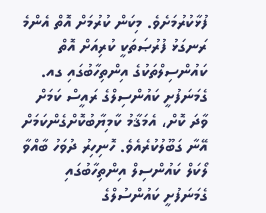ފުޅާކުރުމަށެވެ. މިކަން ކުރުމަށް އޮތް އެންމެ ރަނގަޅު ފުރުޞަތަކީ ކުރިއަށް އޮތް ކައުންސިލްތަކުގެ އިންތިހާބުގައި ގއ. ގެމަނަފުށީ ކައުންސިލްގެ ރައީސް ކަމަށް ވާދަ ކޮށް، އެމަޤާމު ކާމިޔާބުކޮށްގެންކަމަށް އޭނާ ގަބޫލުކުރެއެވެ. ހޮނިހިރު ދުވަހު ބާއްވާ ލޯކަލް ކައުންސިލް އިންތިހާބުގައި ގެމަނަފުށީ ކައުންސުލްގެ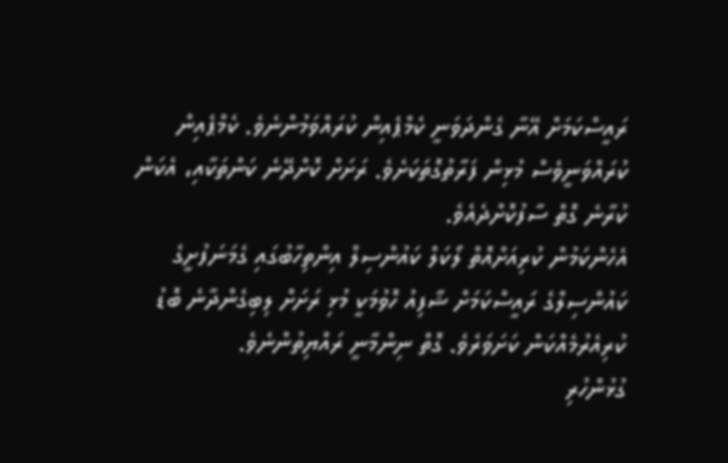ރައީސްކަމަށް އޭނާ ގެންދަވަނީ ކެމްޕެއިން ކުރައްވަމުންނެވެ. ކެމްޕެއިން ކުރައްވަނީވެސް މުޅިން ފަރާތުގޮތަކަށެވެ. ރަށަށް ކޮށްދޭނެ ކަންތަކާއި، އެކަން ކުރާނެ ގޮތް ސާފުކޮށްދެއެވެ.
އެހެންކަމުން ކުރިއަށްއޮތް ލޯކަލް ކައުންސިލް އިންތިހާބުގައި ގެމަނަފުށީގެ ކައުންސިލްގެ ރައީސްކަމަށް ޝާފިއު ހޮވުމަކީ މުޅި ރަށަށް ލިބިގެންދާނެ ބޮޑު ކުރިއެރުމެއްކަން ކަށަވަރެވެ. ގޮތް ނިންމާނީ ރައްޔިތުންނެވެ.
ގުޅުންހުރި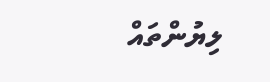ލިޔުންތައް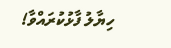ހިޔާލު ފާޅުކުރައްވާ!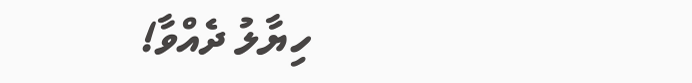ހިޔާލު ދެއްވާ!